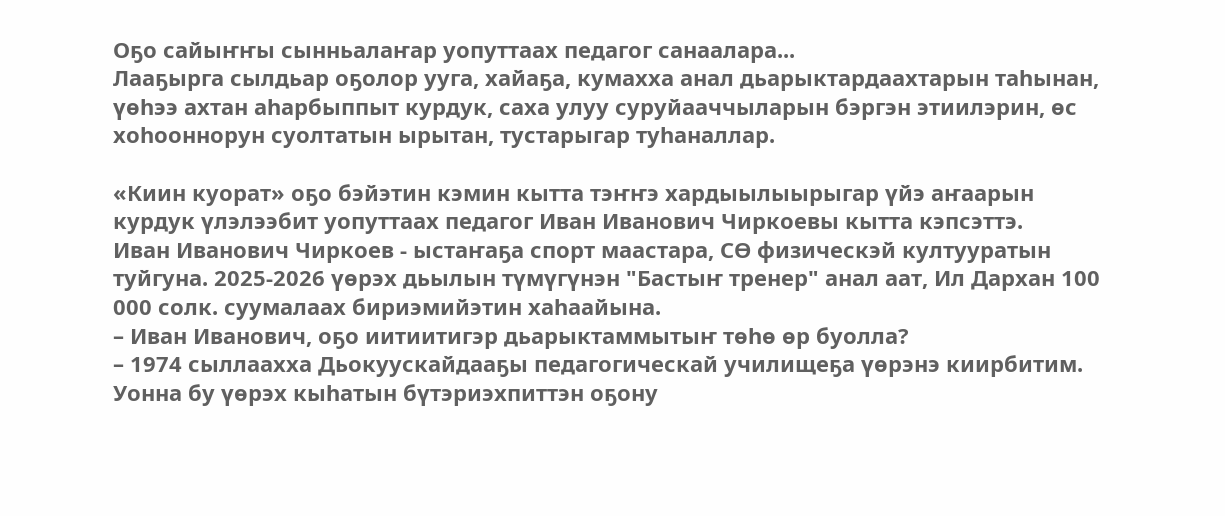Оҕо сайыҥҥы сынньалаҥар уопуттаах педагог санаалара...
Лааҕырга сылдьар оҕолор ууга, хайаҕа, кумахха анал дьарыктардаахтарын таһынан, үөһээ ахтан аһарбыппыт курдук, саха улуу суруйааччыларын бэргэн этиилэрин, өс хоһооннорун суолтатын ырытан, тустарыгар туһаналлар.

«Киин куорат» оҕо бэйэтин кэмин кытта тэҥҥэ хардыылыырыгар үйэ аҥаарын курдук үлэлээбит уопуттаах педагог Иван Иванович Чиркоевы кытта кэпсэттэ.
Иван Иванович Чиркоев - ыстаҥаҕа спорт маастара, СӨ физическэй култууратын туйгуна. 2025-2026 үөрэх дьылын түмүгүнэн "Бастыҥ тренер" анал аат, Ил Дархан 100 000 солк. суумалаах бириэмийэтин хаһаайына.
– Иван Иванович, оҕо иитиитигэр дьарыктаммытыҥ төһө өр буолла?
– 1974 сыллаахха Дьокуускайдааҕы педагогическай училищеҕа үөрэнэ киирбитим. Уонна бу үөрэх кыһатын бүтэриэхпиттэн оҕону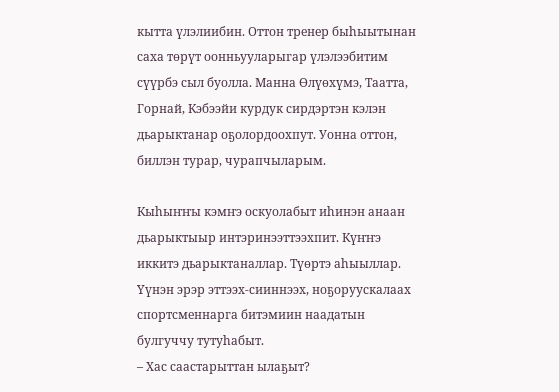кытта үлэлиибин. Оттон тренер быһыытынан саха төрүт оонньууларыгар үлэлээбитим сүүрбэ сыл буолла. Манна Өлүөхүмэ, Таатта, Горнай, Кэбээйи курдук сирдэртэн кэлэн дьарыктанар оҕолордоохпут. Уонна оттон, биллэн турар, чурапчыларым.

Кыһыҥҥы кэмҥэ оскуолабыт иһинэн анаан дьарыктыыр интэринээттээхпит. Күҥҥэ иккитэ дьарыктаналлар. Түөртэ аһыыллар. Үүнэн эрэр эттээх-сииннээх, ноҕоруускалаах спортсменнарга битэмиин наадатын булгуччу тутуһабыт.
– Хас саастарыттан ылаҕыт?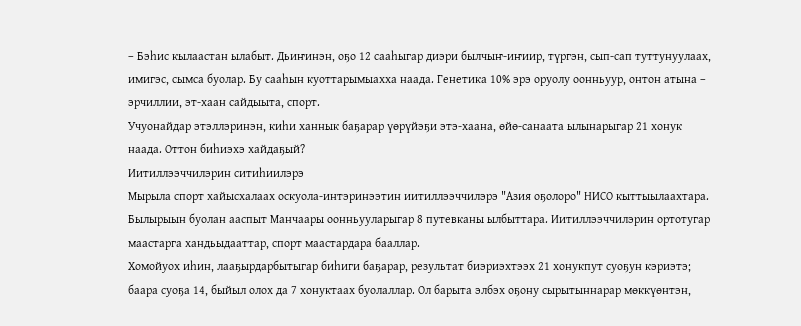– Бэһис кылаастан ылабыт. Дьиҥинэн, оҕо 12 сааһыгар диэри былчыҥ-иҥиир, түргэн, сып-сап туттунуулаах, имигэс, сымса буолар. Бу сааһын куоттарымыахха наада. Генетика 10% эрэ оруолу оонньуур, онтон атына – эрчиллии, эт-хаан сайдыыта, спорт.
Учуонайдар этэллэринэн, киһи ханнык баҕарар үөрүйэҕи этэ-хаана, өйө-санаата ылынарыгар 21 хонук наада. Оттон биһиэхэ хайдаҕый?
Иитиллээччилэрин ситиһиилэрэ
Мырыла спорт хайысхалаах оскуола-интэринээтин иитиллээччилэрэ "Азия оҕолоро" НИСО кыттыылаахтара. Былырыын буолан ааспыт Манчаары оонньууларыгар 8 путевканы ылбыттара. Иитиллээччилэрин ортотугар маастарга хандьыдааттар, спорт маастардара бааллар.
Хомойуох иһин, лааҕырдарбытыгар биһиги баҕарар, результат биэриэхтээх 21 хонукпут суоҕун кэриэтэ; баара суоҕа 14, быйыл олох да 7 хонуктаах буолаллар. Ол барыта элбэх оҕону сырытыннарар мөккүөнтэн,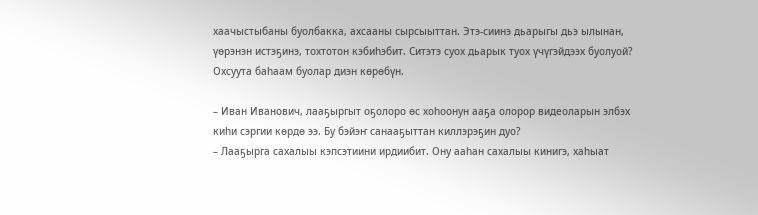хаачыстыбаны буолбакка, ахсааны сырсыыттан. Этэ-сиинэ дьарыгы дьэ ылынан, үөрэнэн истэҕинэ, тохтотон кэбиһэбит. Ситэтэ суох дьарык туох үчүгэйдээх буолуой? Охсуута баһаам буолар диэн көрөбүн.

– Иван Иванович, лааҕыргыт оҕолоро өс хоһоонун ааҕа олорор видеоларын элбэх киһи сэргии көрдө ээ. Бу бэйэҥ санааҕыттан киллэрэҕин дуо?
– Лааҕырга сахалыы кэпсэтиини ирдиибит. Ону ааһан сахалыы кинигэ, хаһыат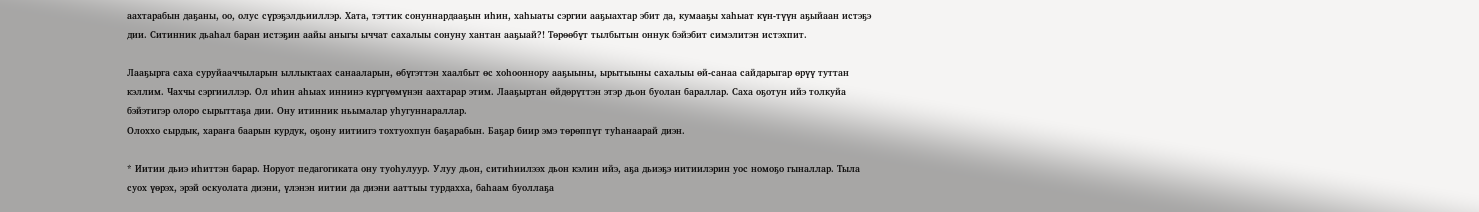аахтарабын даҕаны, оо, олус сүрэҕэлдьииллэр. Хата, тэттик сонуннардааҕын иһин, хаһыаты сэргии ааҕыахтар эбит да, кумааҕы хаһыат күн-түүн аҕыйаан истэҕэ дии. Ситинник дьаһал баран истэҕин аайы аныгы ыччат сахалыы сонуну хантан ааҕыай?! Төрөөбүт тылбытын оннук бэйэбит симэлитэн истэхпит.

Лааҕырга саха суруйааччыларын ыллыктаах санааларын, өбүгэттэн хаалбыт өс хоһооннору ааҕыыны, ырытыыны сахалыы өй-санаа сайдарыгар өрүү туттан кэллим. Чахчы сэргииллэр. Ол иһин аһыах иннинэ күргүөмүнэн аахтарар этим. Лааҕыртан өйдөрүттэн этэр дьон буолан бараллар. Саха оҕотун ийэ толкуйа бэйэтигэр олоро сырыттаҕа дии. Ону итинник ньымалар уһугуннараллар.
Олоххо сырдык, хараҥа баарын курдук, оҕону иитиигэ тохтуохпун баҕарабын. Баҕар биир эмэ төрөппүт туһанаарай диэн.

* Иитии дьиэ иһиттэн барар. Норуот педагогиката ону туоһулуур. Улуу дьон, ситиһиилээх дьон кэлин ийэ, аҕа дьиэҕэ иитиилэрин уос номоҕо гыналлар. Тыла суох үөрэх, эрэй оскуолата диэни, үлэнэн иитии да диэни ааттыы турдахха, баһаам буоллаҕа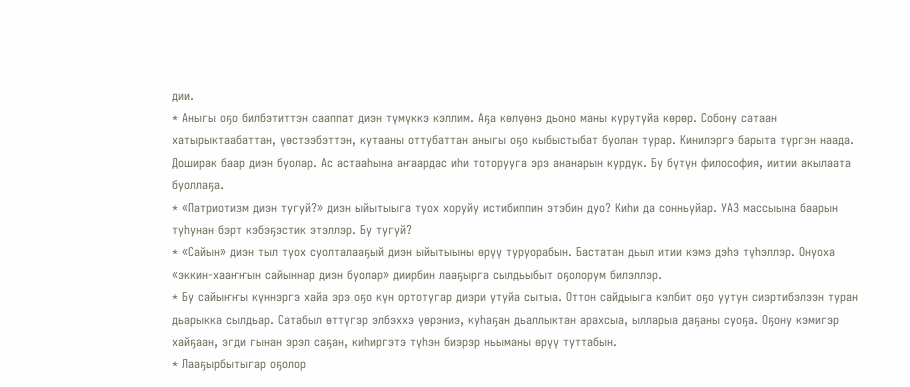дии.
* Аныгы оҕо билбэтиттэн сааппат диэн түмүккэ кэллим. Аҕа көлүөнэ дьоно маны курутуйа көрөр. Собону сатаан хатырыктаабаттан, үөстээбэттэн, кутааны оттубаттан аныгы оҕо кыбыстыбат буолан турар. Кинилэргэ барыта түргэн наада. Доширак баар диэн буолар. Ас астааһына аҥаардас иһи тоторууга эрэ ананарын курдук. Бу бүтүн философия, иитии акылаата буоллаҕа.
* «Патриотизм диэн тугуй?» диэн ыйытыыга туох хоруйу истибиппин этэбин дуо? Киһи да сонньуйар. УАЗ массыына баарын туһунан бэрт кэбэҕэстик этэллэр. Бу тугуй?
* «Сайын» диэн тыл туох суолталааҕый диэн ыйытыыны өрүү туруорабын. Бастатан дьыл итии кэмэ дэһэ түһэллэр. Онуоха «эккин-хааҥҥын сайыннар диэн буолар» диирбин лааҕырга сылдьыбыт оҕолорум билэллэр.
* Бу сайыҥҥы күннэргэ хайа эрэ оҕо күн ортотугар диэри утуйа сытыа. Оттон сайдыыга кэлбит оҕо уутун сиэртибэлээн туран дьарыкка сылдьар. Сатабыл өттүгэр элбэххэ үөрэниэ, куһаҕан дьаллыктан арахсыа, ылларыа даҕаны суоҕа. Оҕону кэмигэр хайҕаан, эгди гынан эрэл саҕан, киһиргэтэ түһэн биэрэр ньыманы өрүү туттабын.
* Лааҕырбытыгар оҕолор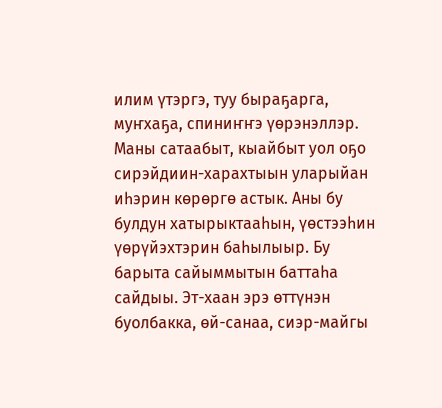илим үтэргэ, туу быраҕарга, муҥхаҕа, спиниҥҥэ үөрэнэллэр. Маны сатаабыт, кыайбыт уол оҕо сирэйдиин-харахтыын уларыйан иһэрин көрөргө астык. Аны бу булдун хатырыктааһын, үөстээһин үөрүйэхтэрин баһылыыр. Бу барыта сайыммытын баттаһа сайдыы. Эт-хаан эрэ өттүнэн буолбакка, өй-санаа, сиэр-майгы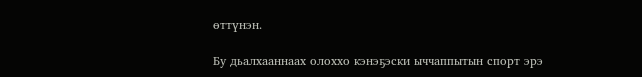өттүнэн.

Бу дьалхааннаах олоххо кэнэҕэски ыччаппытын спорт эрэ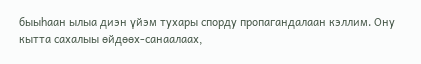быыһаан ылыа диэн үйэм тухары спорду пропагандалаан кэллим. Ону кытта сахалыы өйдөөх-санаалаах,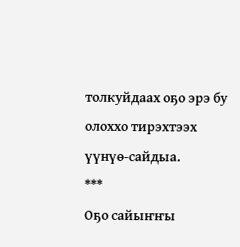толкуйдаах оҕо эрэ бу олоххо тирэхтээх үүнүө-сайдыа.
***
Оҕо сайыҥҥы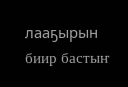лааҕырын биир бастыҥ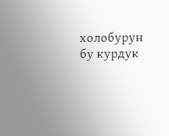холобурун бу курдук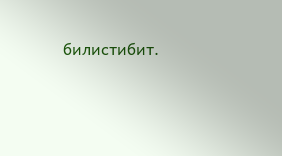билистибит.